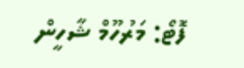ފޮޓޯ: މަރުހޫމް ޝާހީން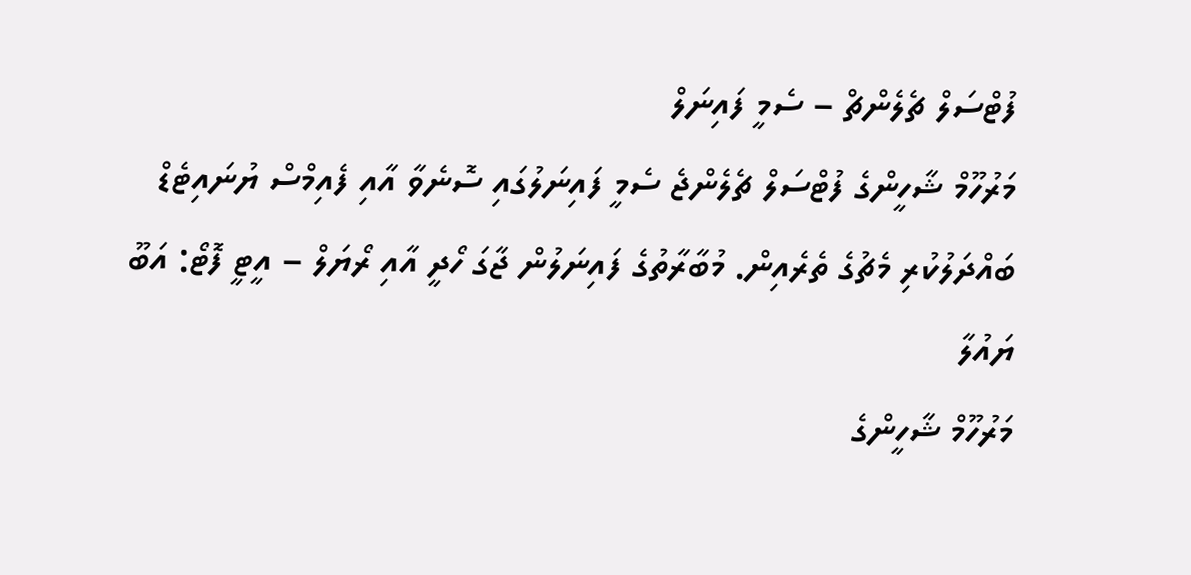ފުޓްސަލް ޗެލެންޗް – ސެމީ ފައިނަލް
މަރުހޫމް ޝާހީންގެ ފުޓްސަލް ޗެލެންޖެ ސެމީ ފައިނަލުގައި ސޮނެވާ އާއި ފެއިމްސް ޔުނައިޓެޑް ބައްދަލުކުރި މެޗުގެ ތެރެއިން. މުބާރާތުގެ ފައިނަލުން ޖާގަ ހޯދީ އާއި ރޯޔަލް – އީޓީ ފޮޓޯ: އަބޫ ޔައުލާ
މަރުހޫމް ޝާހީންގެ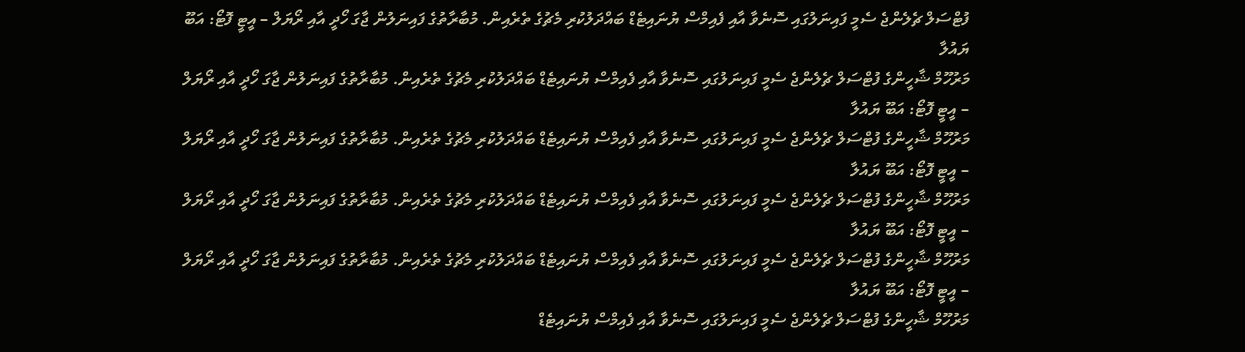ފުޓްސަލް ޗެލެންޖެ ސެމީ ފައިނަލުގައި ސޮނެވާ އާއި ފެއިމްސް ޔުނައިޓެޑް ބައްދަލުކުރި މެޗުގެ ތެރެއިން. މުބާރާތުގެ ފައިނަލުން ޖާގަ ހޯދީ އާއި ރޯޔަލް – އީޓީ ފޮޓޯ: އަބޫ ޔައުލާ
މަރުހޫމް ޝާހީންގެ ފުޓްސަލް ޗެލެންޖެ ސެމީ ފައިނަލުގައި ސޮނެވާ އާއި ފެއިމްސް ޔުނައިޓެޑް ބައްދަލުކުރި މެޗުގެ ތެރެއިން. މުބާރާތުގެ ފައިނަލުން ޖާގަ ހޯދީ އާއި ރޯޔަލް – އީޓީ ފޮޓޯ: އަބޫ ޔައުލާ
މަރުހޫމް ޝާހީންގެ ފުޓްސަލް ޗެލެންޖެ ސެމީ ފައިނަލުގައި ސޮނެވާ އާއި ފެއިމްސް ޔުނައިޓެޑް ބައްދަލުކުރި މެޗުގެ ތެރެއިން. މުބާރާތުގެ ފައިނަލުން ޖާގަ ހޯދީ އާއި ރޯޔަލް – އީޓީ ފޮޓޯ: އަބޫ ޔައުލާ
މަރުހޫމް ޝާހީންގެ ފުޓްސަލް ޗެލެންޖެ ސެމީ ފައިނަލުގައި ސޮނެވާ އާއި ފެއިމްސް ޔުނައިޓެޑް ބައްދަލުކުރި މެޗުގެ ތެރެއިން. މުބާރާތުގެ ފައިނަލުން ޖާގަ ހޯދީ އާއި ރޯޔަލް – އީޓީ ފޮޓޯ: އަބޫ ޔައުލާ
މަރުހޫމް ޝާހީންގެ ފުޓްސަލް ޗެލެންޖެ ސެމީ ފައިނަލުގައި ސޮނެވާ އާއި ފެއިމްސް ޔުނައިޓެޑް ބައްދަލުކުރި މެޗުގެ ތެރެއިން. މުބާރާތުގެ ފައިނަލުން ޖާގަ ހޯދީ އާއި ރޯޔަލް – އީޓީ ފޮޓޯ: އަބޫ ޔައުލާ
މަރުހޫމް ޝާހީންގެ ފުޓްސަލް ޗެލެންޖެ ސެމީ ފައިނަލުގައި ސޮނެވާ އާއި ފެއިމްސް ޔުނައިޓެޑް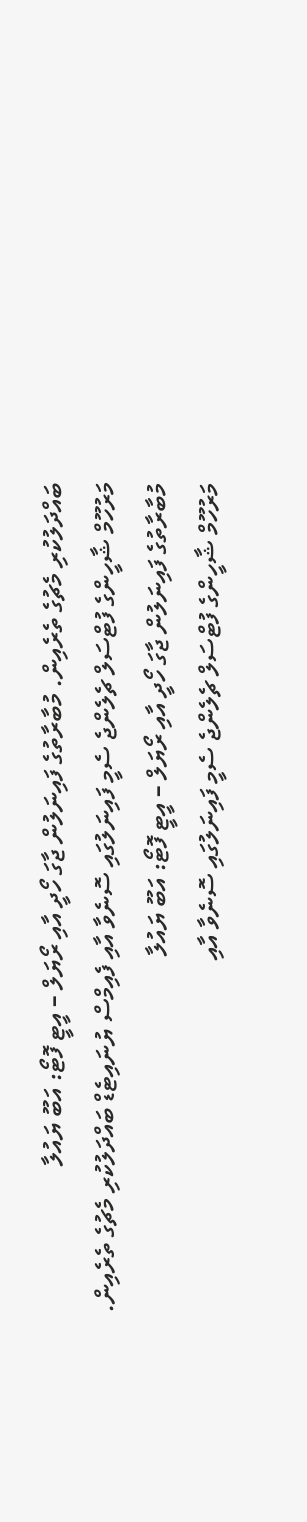ބައްދަލުކުރި މެޗުގެ ތެރެއިން. މުބާރާތުގެ ފައިނަލުން ޖާގަ ހޯދީ އާއި ރޯޔަލް – އީޓީ ފޮޓޯ: އަބޫ ޔައުލާ
މަރުހޫމް ޝާހީންގެ ފުޓްސަލް ޗެލެންޖެ ސެމީ ފައިނަލުގައި ސޮނެވާ އާއި ފެއިމްސް ޔުނައިޓެޑް ބައްދަލުކުރި މެޗުގެ ތެރެއިން. މުބާރާތުގެ ފައިނަލުން ޖާގަ ހޯދީ އާއި ރޯޔަލް – އީޓީ ފޮޓޯ: އަބޫ ޔައުލާ
މަރުހޫމް ޝާހީންގެ ފުޓްސަލް ޗެލެންޖެ ސެމީ ފައިނަލުގައި ސޮނެވާ އާއި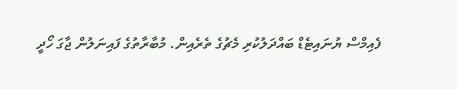ފެއިމްސް ޔުނައިޓެޑް ބައްދަލުކުރި މެޗުގެ ތެރެއިން. މުބާރާތުގެ ފައިނަލުން ޖާގަ ހޯދީ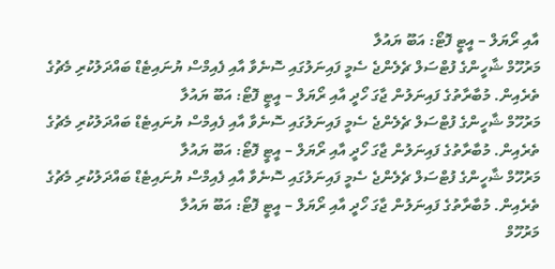އާއި ރޯޔަލް – އީޓީ ފޮޓޯ: އަބޫ ޔައުލާ
މަރުހޫމް ޝާހީންގެ ފުޓްސަލް ޗެލެންޖެ ސެމީ ފައިނަލުގައި ސޮނެވާ އާއި ފެއިމްސް ޔުނައިޓެޑް ބައްދަލުކުރި މެޗުގެ ތެރެއިން. މުބާރާތުގެ ފައިނަލުން ޖާގަ ހޯދީ އާއި ރޯޔަލް – އީޓީ ފޮޓޯ: އަބޫ ޔައުލާ
މަރުހޫމް ޝާހީންގެ ފުޓްސަލް ޗެލެންޖެ ސެމީ ފައިނަލުގައި ސޮނެވާ އާއި ފެއިމްސް ޔުނައިޓެޑް ބައްދަލުކުރި މެޗުގެ ތެރެއިން. މުބާރާތުގެ ފައިނަލުން ޖާގަ ހޯދީ އާއި ރޯޔަލް – އީޓީ ފޮޓޯ: އަބޫ ޔައުލާ
މަރުހޫމް ޝާހީންގެ ފުޓްސަލް ޗެލެންޖެ ސެމީ ފައިނަލުގައި ސޮނެވާ އާއި ފެއިމްސް ޔުނައިޓެޑް ބައްދަލުކުރި މެޗުގެ ތެރެއިން. މުބާރާތުގެ ފައިނަލުން ޖާގަ ހޯދީ އާއި ރޯޔަލް – އީޓީ ފޮޓޯ: އަބޫ ޔައުލާ
މަރުހޫމް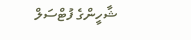ޝާހީންގެ ފުޓްސަލް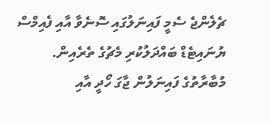ޗެލެންޖެ ސެމީ ފައިނަލުގައި ސޮނެވާ އާއި ފެއިމްސް ޔުނައިޓެޑް ބައްދަލުކުރި މެޗުގެ ތެރެއިން. މުބާރާތުގެ ފައިނަލުން ޖާގަ ހޯދީ އާއި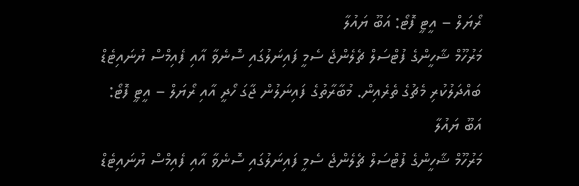ރޯޔަލް – އީޓީ ފޮޓޯ: އަބޫ ޔައުލާ
މަރުހޫމް ޝާހީންގެ ފުޓްސަލް ޗެލެންޖެ ސެމީ ފައިނަލުގައި ސޮނެވާ އާއި ފެއިމްސް ޔުނައިޓެޑް ބައްދަލުކުރި މެޗުގެ ތެރެއިން. މުބާރާތުގެ ފައިނަލުން ޖާގަ ހޯދީ އާއި ރޯޔަލް – އީޓީ ފޮޓޯ: އަބޫ ޔައުލާ
މަރުހޫމް ޝާހީންގެ ފުޓްސަލް ޗެލެންޖެ ސެމީ ފައިނަލުގައި ސޮނެވާ އާއި ފެއިމްސް ޔުނައިޓެޑް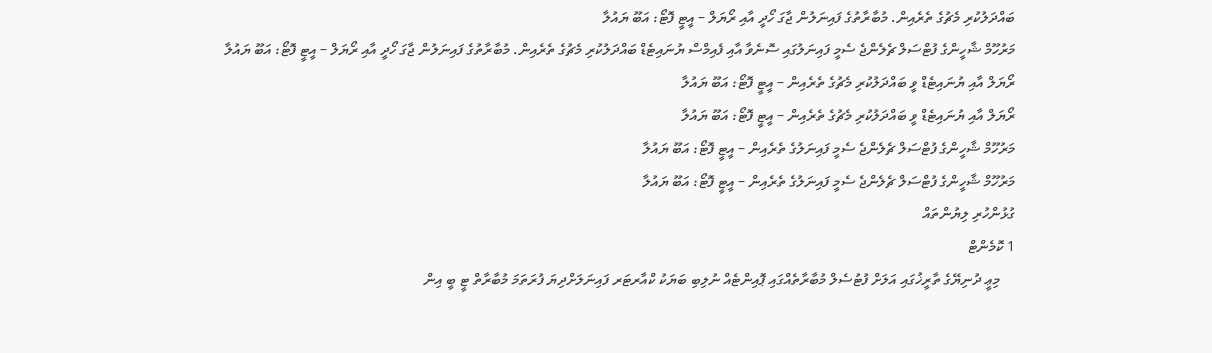ބައްދަލުކުރި މެޗުގެ ތެރެއިން. މުބާރާތުގެ ފައިނަލުން ޖާގަ ހޯދީ އާއި ރޯޔަލް – އީޓީ ފޮޓޯ: އަބޫ ޔައުލާ
މަރުހޫމް ޝާހީންގެ ފުޓްސަލް ޗެލެންޖެ ސެމީ ފައިނަލުގައި ސޮނެވާ އާއި ފެއިމްސް ޔުނައިޓެޑް ބައްދަލުކުރި މެޗުގެ ތެރެއިން. މުބާރާތުގެ ފައިނަލުން ޖާގަ ހޯދީ އާއި ރޯޔަލް – އީޓީ ފޮޓޯ: އަބޫ ޔައުލާ
ރޯޔަލް އާއި ޔުނައިޓެޑް ވީ ބައްދަލުކުރި މެޗުގެ ތެރެއިން – އީޓީ ފޮޓޯ: އަބޫ ޔައުލާ
ރޯޔަލް އާއި ޔުނައިޓެޑް ވީ ބައްދަލުކުރި މެޗުގެ ތެރެއިން – އީޓީ ފޮޓޯ: އަބޫ ޔައުލާ
މަރުހޫމް ޝާހީންގެ ފުޓްސަލް ޗެލެންޖެ ސެމީ ފައިނަލުގެ ތެރެއިން – އީޓީ ފޮޓޯ: އަބޫ ޔައުލާ
މަރުހޫމް ޝާހީންގެ ފުޓްސަލް ޗެލެންޖެ ސެމީ ފައިނަލުގެ ތެރެއިން – އީޓީ ފޮޓޯ: އަބޫ ޔައުލާ
ގުޅުންހުރި ލިޔުންތައް
1 ކޮމެންޓް
    މިޢީ ދުނިޔޭގެ ތާރީޚުގައި އަލަށް ފުޓުސެލް މުބާރާތެއްގައި ޕޮއިންޓެއް ނުލިބި ބަޔަކު ކްއާރޓަރ ފައިނަލަށްދިޔަ ފުރަތަމަ މުބާރާތް ޓީ ބީ އިން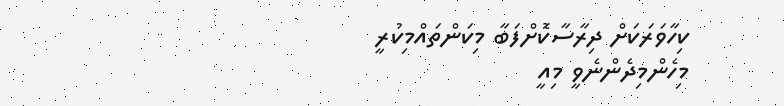ކިހާވަރަކަށް ދިރާސާކޮށްފަބާ މިކަންތައްމިކުރީ މިހެންމިދެންނެވީ މިއީ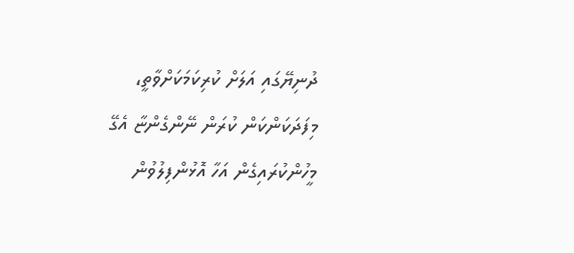ދުނިޔޭގައި އަލަށް ކުރިކަމަކަށްވާތީ، މިފަދަކަންކަން ކުރަން ނޭންގެންޏާ އެގޭ މީހުންކުރައިގެން އަހާ އޮޅުންފިލުވުން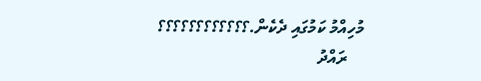މުހިއްމު ކަމުގައި ދެކެން.؟؟؟؟؟؟؟؟؟؟؟؟
    ރައްދު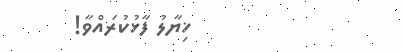ޚިޔާލު ފާޅުކުރައްވާ!